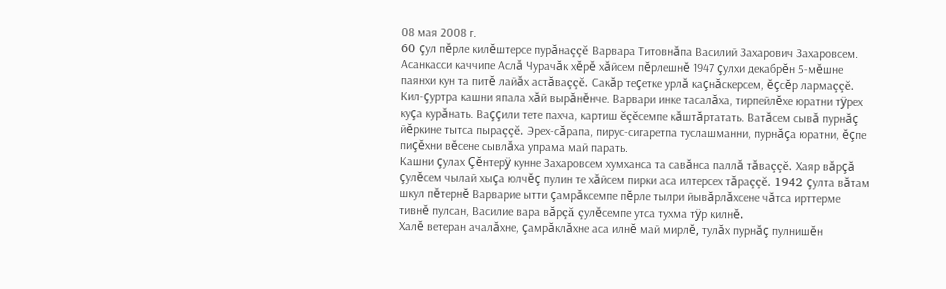08 мая 2008 г.
60 çул пĕрле килĕштерсе пурăнаççĕ Варвара Титовнăпа Василий Захарович Захаровсем. Асанкасси каччипе Аслă Чурачăк хĕрĕ хăйсем пĕрлешнĕ 1947 çулхи декабрĕн 5-мĕшне паянхи кун та питĕ лайăх астăваççĕ. Сакăр теçетке урлă каçнăскерсем, ĕçсĕр лармаççĕ. Кил-çуртра кашни япала хăй вырăнĕнче. Варвари инке тасалăха, тирпейлĕхе юратни тÿрех куçа курăнать. Ваççили тете пахча, картиш ĕçĕсемпе кăштăртатать. Ватăсем сывă пурнăç йĕркине тытса пыраççĕ. Эрех-сăрапа, пирус-сигаретпа туслашманни, пурнăçа юратни, ĕçпе пиçĕхни вĕсене сывлăха упрама май парать.
Кашни çулах Çĕнтерÿ кунне Захаровсем хумханса та савăнса паллă тăваççĕ. Хаяр вăрçă çулĕсем чылай хыçа юлчĕç пулин те хăйсем пирки аса илтерсех тăраççĕ. 1942 çулта вăтам шкул пĕтернĕ Варварие ытти çамрăксемпе пĕрле тылри йывăрлăхсене чăтса ирттерме тивнĕ пулсан, Василие вара вăрçă çулĕсемпе утса тухма тÿр килнĕ.
Халĕ ветеран ачалăхне, çамрăклăхне аса илнĕ май мирлĕ, тулăх пурнăç пулнишĕн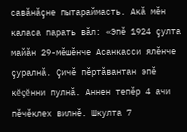савăнăçне пытараймасть. Акă мĕн каласа парать вăл: «Эпĕ 1924 çулта майăн 29-мĕшĕнче Асанкасси ялĕнче çуралнă. Çичĕ пĕртăвантан эпĕ кĕçĕнни пулнă. Аннен тепĕр 4 ачи пĕчĕклех вилнĕ. Шкулта 7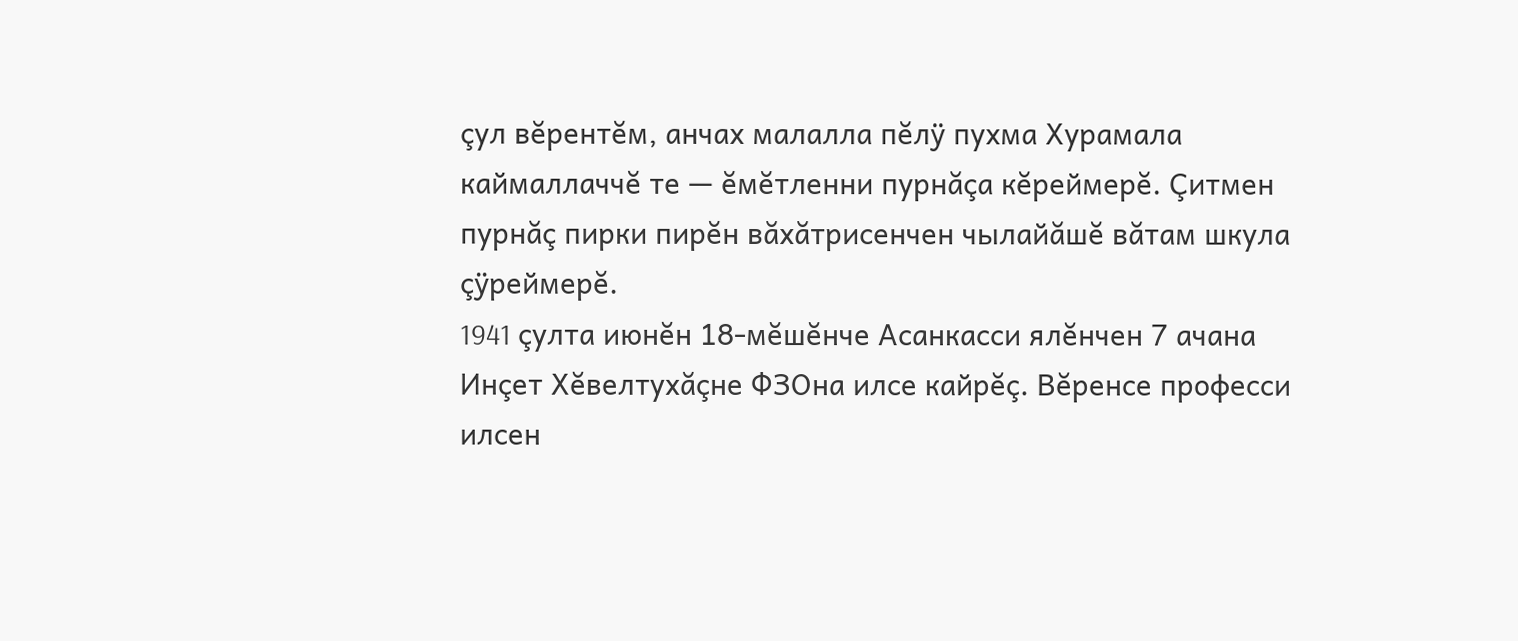çул вĕрентĕм, анчах малалла пĕлÿ пухма Хурамала каймаллаччĕ те — ĕмĕтленни пурнăçа кĕреймерĕ. Çитмен пурнăç пирки пирĕн вăхăтрисенчен чылайăшĕ вăтам шкула çÿреймерĕ.
1941 çулта июнĕн 18-мĕшĕнче Асанкасси ялĕнчен 7 ачана Инçет Хĕвелтухăçне ФЗОна илсе кайрĕç. Вĕренсе професси илсен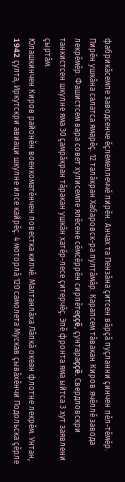фабрикăсемпе заводсенче ĕçлемеллеччĕ пирĕн. Анчах та Пензăна çитсен вăрçă пуçланни çинчен пĕл-тĕмĕр. Пирĕн ушкăна салатса ямарĕç. 12 талăкран Хабаровск-ра пултăмăр. Карапсем тăвакан Киров ячĕллĕ завода лекрĕмĕр. Фашистсем вара совет хулисемпе ялĕсене сĕмсĕррĕн сирпĕтеççĕ, çунтараççĕ. Свердловскри танкистсен шкулне яма 30 çамрăкран тăракан ушкăн хатĕр-лесе çитерчĕç. Эпĕ фронта яма ыйтса 3 хут заявлени çыртăм.
Юлашкинчен Киров районĕн военкоматĕнчен повестка килчĕ. Малтанлăха Лăпкă океан флотне лекрĕм. Унтан, 1942 çулта, Иркутскри авиаци шкулне илсе кайрĕç. 4 моторлă 120 самолета Мускав çывăхĕнчи Подольска çĕрле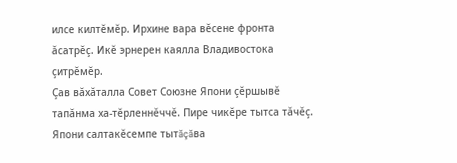илсе килтĕмĕр. Ирхине вара вĕсене фронта ăсатрĕç. Икĕ эрнерен каялла Владивостока çитрĕмĕр.
Çав вăхăталла Совет Союзне Япони çĕршывĕ тапăнма ха-тĕрленнĕччĕ. Пире чикĕре тытса тăчĕç. Япони салтакĕсемпе тытăçăва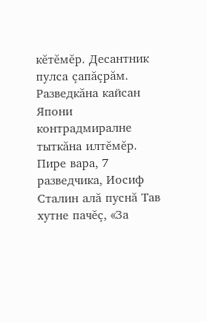кĕтĕмĕр. Десантник пулса çапăçрăм. Разведкăна кайсан Япони контрадмиралне тыткăна илтĕмĕр. Пире вара, 7 разведчика, Иосиф Сталин алă пуснă Тав хутне пачĕç, «За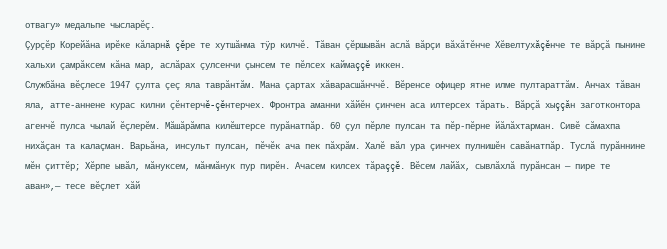отвагу» медальпе чысларĕç.
Çурçĕр Корейăна ирĕке кăларнă çĕре те хутшăнма тÿр килчĕ. Тăван çĕршывăн аслă вăрçи вăхăтĕнче Хĕвелтухăçĕнче те вăрçă пынине хальхи çамрăксем кăна мар, аслăрах çулсенчи çынсем те пĕлсех каймаççĕ иккен.
Службăна вĕçлесе 1947 çулта çеç яла таврăнтăм. Мана çартах хăварасшăнччĕ. Вĕренсе офицер ятне илме пултараттăм. Анчах тăван яла, атте-аннене курас килни çĕнтерчĕ-çĕнтерчех. Фронтра аманни хăйĕн çинчен аса илтерсех тăрать. Вăрçă хыççăн заготконтора агенчĕ пулса чылай ĕçлерĕм. Мăшăрăмпа килĕштерсе пурăнатпăр. 60 çул пĕрле пулсан та пĕр-пĕрне йăлăхтарман. Сивĕ сăмахпа нихăçан та калаçман. Варьăна, инсульт пулсан, пĕчĕк ача пек пăхрăм. Халĕ вăл ура çинчех пулнишĕн савăнатпăр. Туслă пурăннине мĕн çиттĕр; Хĕрпе ывăл, мăнуксем, мăнмăнук пур пирĕн. Ачасем килсех тăраççĕ. Вĕсем лайăх, сывлăхлă пурăнсан — пире те аван»,— тесе вĕçлет хăй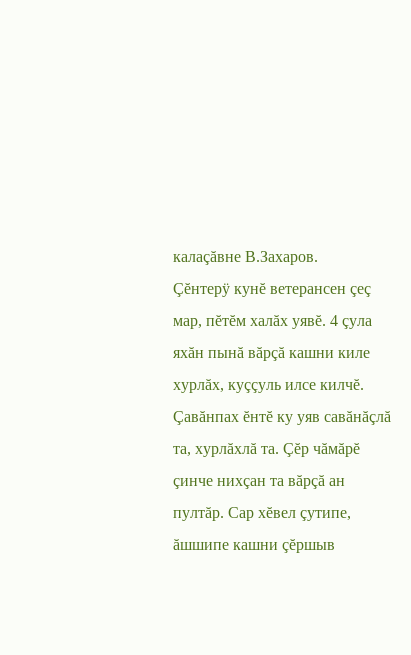калаçăвне В.Захаров.
Çĕнтерÿ кунĕ ветерансен çеç мар, пĕтĕм халăх уявĕ. 4 çула яхăн пынă вăрçă кашни киле хурлăх, куççуль илсе килчĕ. Çавăнпах ĕнтĕ ку уяв савăнăçлă та, хурлăхлă та. Çĕр чăмăрĕ çинче нихçан та вăрçă ан пултăр. Сар хĕвел çутипе, ăшшипе кашни çĕршыв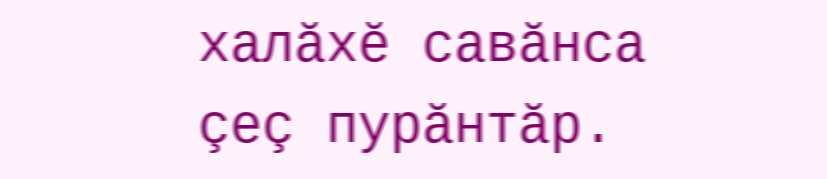халăхĕ савăнса çеç пурăнтăр.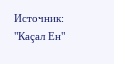Источник: "Каçал Ен"